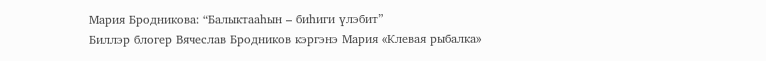Мария Бродникова: “Балыктааһын – биһиги үлэбит”
Биллэр блогер Вячеслав Бродников кэргэнэ Мария «Клевая рыбалка»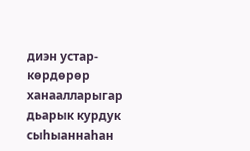диэн устар-көрдөрөр ханаалларыгар дьарык курдук сыһыаннаһан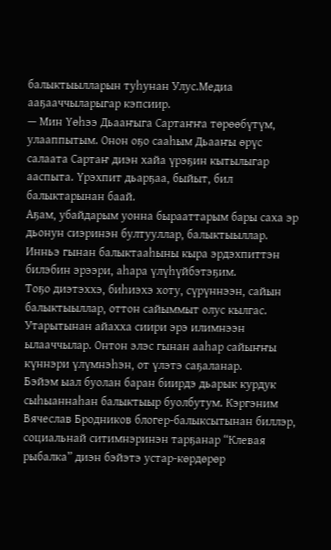балыктыылларын туһунан Улус.Медиа ааҕааччыларыгар кэпсиир.
— Мин Үөһээ Дьааҥыга Сартаҥҥа төрөөбүтүм, улааппытым. Онон оҕо сааһым Дьааҥы өрүс салаата Сартаҥ диэн хайа үрэҕин кытылыгар ааспыта. Үрэхпит дьарҕаа, быйыт, бил балыктарынан баай.
Аҕам, убайдарым уонна бырааттарым бары саха эр дьонун сиэринэн бултууллар, балыктыыллар. Инньэ гынан балыктааһыны кыра эрдэхпиттэн билэбин эрээри, аһара үлүһүйбэтэҕим.
Тоҕо диэтэххэ, биһиэхэ хоту, сүрүннээн, сайын балыктыыллар, оттон сайыммыт олус кылгас. Утарытынан айахха сиири эрэ илимнээн ылааччылар. Онтон элэс гынан ааһар сайыҥҥы күннэри үлүмнэһэн, от үлэтэ саҕаланар.
Бэйэм ыал буолан баран биирдэ дьарык курдук сыһыаннаһан балыктыыр буолбутум. Кэргэним Вячеслав Бродников блогер-балыксытынан биллэр, социальнай ситимнэринэн тарҕанар “Клевая рыбалка” диэн бэйэтэ устар-көрдөрөр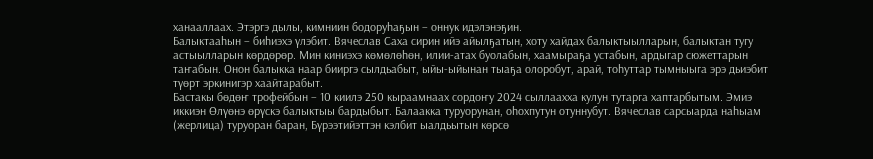ханааллаах. Этэргэ дылы, кимниин бодоруһаҕын – оннук идэлэнэҕин.
Балыктааһын – биһиэхэ үлэбит. Вячеслав Саха сирин ийэ айылҕатын, хоту хайдах балыктыылларын, балыктан тугу астыылларын көрдөрөр. Мин киниэхэ көмөлөһөн, илии-атах буолабын, хаамыраҕа устабын, ардыгар сюжеттарын таҥабын. Онон балыкка наар бииргэ сылдьабыт, ыйы-ыйынан тыаҕа олоробут, арай, тоһуттар тымныыга эрэ дьиэбит түөрт эркинигэр хаайтарабыт.
Бастакы бөдөҥ трофейбын – 10 киилэ 250 кыраамнаах сордоҥу 2024 сыллаахха кулун тутарга хаптарбытым. Эмиэ иккиэн Өлүөнэ өрүскэ балыктыы бардыбыт. Балаакка туруорунан, оһохпутун отуннубут. Вячеслав сарсыарда наһыам (жерлица) туруоран баран, Бүрээтийэттэн кэлбит ыалдьытын көрсө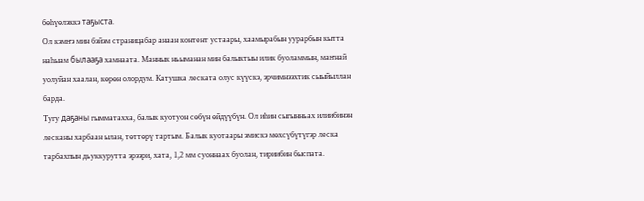бөһүөлэккэ таҕыста.
Ол кэмҥэ мин бэйэм страницабар анаан контент устаары, хаамырабын уурарбын кытта наһыам былааҕа хамнаата. Маннык ньыманан мин балыктыы илик буоламмын, маҥнай уолуйан хаалан, көрөн олордум. Катушка леската олус күүскэ, эрчимнээхтик сыыйыллан барда.
Тугу даҕаны гымматахха, балык куотуон сөбүн өйдүүбүн. Ол иһин сыгынньах илиибинэн лесканы харбаан ылан, төттөрү тартым. Балык куотаары эмискэ мөхсүбүтүгэр леска тарбахпын дьуккурутта эрээри, хата, 1,2 мм суоннаах буолан, тириибин быспата.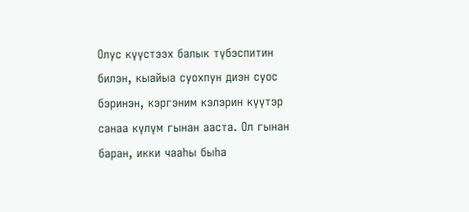Олус күүстээх балык түбэспитин билэн, кыайыа суохпун диэн суос бэринэн, кэргэним кэлэрин күүтэр санаа күлүм гынан ааста. Ол гынан баран, икки чааһы быһа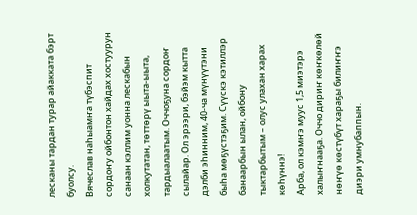лесканы тардан турар айакката бэрт буолсу.
Вячеслав наһыамҥа түбэспит сордоҥу ойбонтон хайдах хостуурун санаан кэллим уонна лескабын холкутатан, төттөрү ыыта-ыыта, тардыалаатым. Оччоҕуна сордоҥ сылайар. Ол эрээри, бэйэм кытта дэлби эһинним, 40-ча мүнүүтэни быһа мөҕүстэҕим. Сүүскэ кэтиллэр банаарбын ылан, ойбону тыктарбытым – олус улахан харах көһүннэ!
Арба, ол кэмҥэ муус 1,5 миэтэрэ халыҥнааҕа. Оччо дириҥ көҥкөлөй нөҥүө көстүбүт хараҕы билиҥҥэ диэри умнубаппын.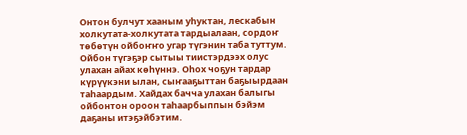Онтон булчут хааным уһуктан, лескабын холкутата-холкутата тардыалаан, сордоҥ төбөтүн ойбоҥҥо угар түгэнин таба туттум. Ойбон түгэҕэр сытыы тиистэрдээх олус улахан айах көһүннэ. Оһох чоҕун тардар күрүүкэни ылан, сыҥааҕыттан баҕыырдаан таһаардым. Хайдах бачча улахан балыгы ойбонтон ороон таһаарбыппын бэйэм даҕаны итэҕэйбэтим.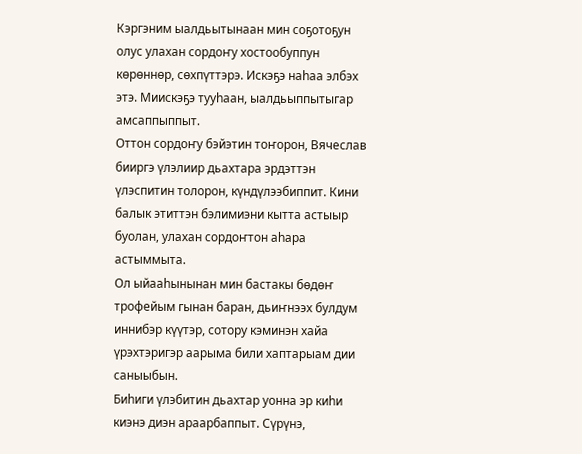Кэргэним ыалдьытынаан мин соҕотоҕун олус улахан сордоҥу хостообуппун көрөннөр, сөхпүттэрэ. Искэҕэ наһаа элбэх этэ. Миискэҕэ тууһаан, ыалдьыппытыгар амсаппыппыт.
Оттон сордоҥу бэйэтин тоҥорон, Вячеслав бииргэ үлэлиир дьахтара эрдэттэн үлэспитин толорон, күндүлээбиппит. Кини балык этиттэн бэлимиэни кытта астыыр буолан, улахан сордоҥтон аһара астыммыта.
Ол ыйааһынынан мин бастакы бөдөҥ трофейым гынан баран, дьиҥнээх булдум иннибэр күүтэр, сотору кэминэн хайа үрэхтэригэр аарыма били хаптарыам дии саныыбын.
Биһиги үлэбитин дьахтар уонна эр киһи киэнэ диэн араарбаппыт. Сүрүнэ,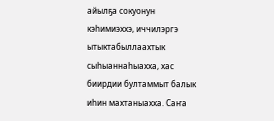айылҕа сокуонун кэһимиэххэ, иччилэргэ ытыктабыллаахтык сыһыаннаһыахха, хас биирдии бултаммыт балык иһин махтаныахха. Саҥа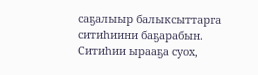саҕалыыр балыксыттарга ситиһиини баҕарабын.
Ситиһии ырааҕа суох,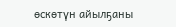өскөтүн айылҕаны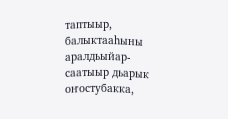таптыыр, балыктааһыны аралдьыйар-саатыыр дьарык оҥостубакка,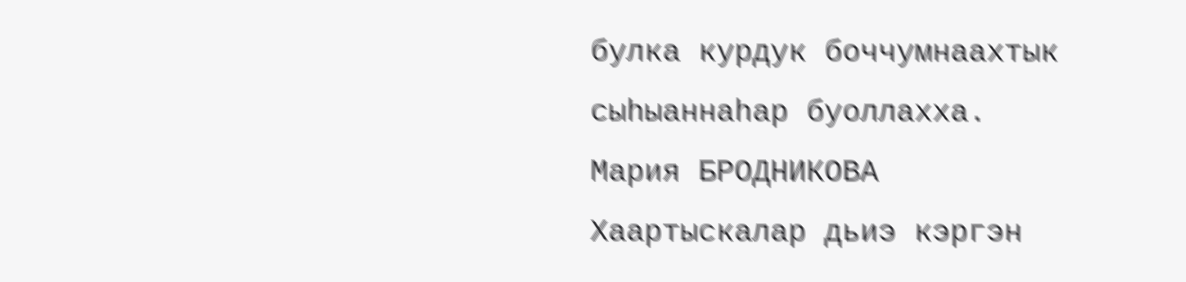булка курдук боччумнаахтык сыһыаннаһар буоллахха.
Мария БРОДНИКОВА
Хаартыскалар дьиэ кэргэн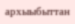архыыбыттан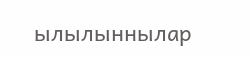ылылыннылар